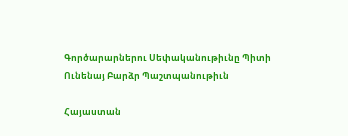Գործարարներու Սեփականութիւնը Պիտի Ունենայ Բարձր Պաշտպանութիւն

Հայաստան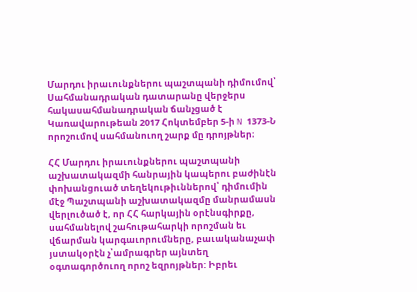Մարդու իրաւունքներու պաշտպանի դիմումով՝ Սահմանադրական դատարանը վերջերս հակասահմանադրական ճանչցած է Կառավարութեան 2017 Հոկտեմբեր 5-ի N 1373-Ն որոշումով սահմանուող շարք մը դրոյթներ։

ՀՀ Մարդու իրաւունքներու պաշտպանի աշխատակազմի հանրային կապերու բաժինէն փոխանցուած տեղեկութիւններով՝ դիմումին մէջ Պաշտպանի աշխատակազմը մանրամասն վերլուծած է, որ ՀՀ հարկային օրէնսգիրքը, սահմանելով շահութահարկի որոշման եւ վճարման կարգաւորումները, բաւականաչափ յստակօրէն չ՝ամրագրեր այնտեղ օգտագործուող որոշ եզրոյթներ: Իբրեւ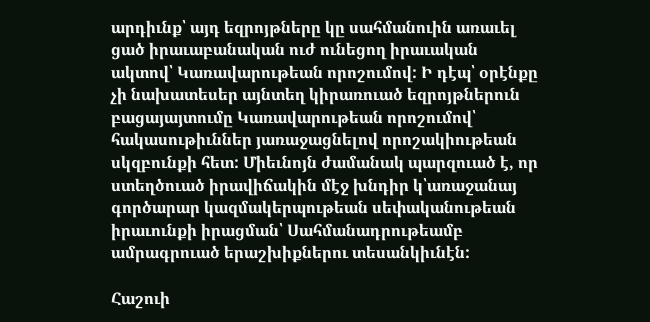արդիւնք՝ այդ եզրոյթները կը սահմանուին առաւել ցած իրաւաբանական ուժ ունեցող իրաւական ակտով՝ Կառավարութեան որոշումով: Ի դէպ՝ օրէնքը չի նախատեսեր այնտեղ կիրառուած եզրոյթներուն բացայայտումը Կառավարութեան որոշումով՝ հակասութիւններ յառաջացնելով որոշակիութեան սկզբունքի հետ: Միեւնոյն ժամանակ պարզուած է, որ ստեղծուած իրավիճակին մէջ խնդիր կ՝առաջանայ գործարար կազմակերպութեան սեփականութեան իրաւունքի իրացման՝ Սահմանադրութեամբ ամրագրուած երաշխիքներու տեսանկիւնէն:

Հաշուի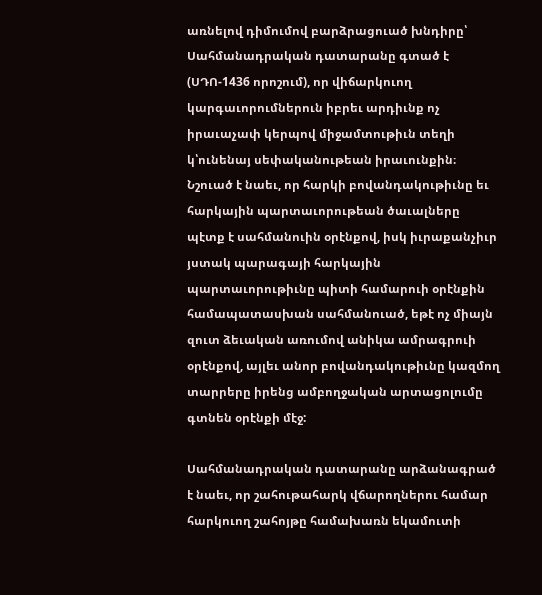առնելով դիմումով բարձրացուած խնդիրը՝ Սահմանադրական դատարանը գտած է (ՍԴՈ-1436 որոշում), որ վիճարկուող կարգաւորումներուն իբրեւ արդիւնք ոչ իրաւաչափ կերպով միջամտութիւն տեղի կ՝ունենայ սեփականութեան իրաւունքին։ Նշուած է նաեւ, որ հարկի բովանդակութիւնը եւ հարկային պարտաւորութեան ծաւալները պէտք է սահմանուին օրէնքով, իսկ իւրաքանչիւր յստակ պարագայի հարկային պարտաւորութիւնը պիտի համարուի օրէնքին համապատասխան սահմանուած, եթէ ոչ միայն զուտ ձեւական առումով անիկա ամրագրուի օրէնքով, այլեւ անոր բովանդակութիւնը կազմող տարրերը իրենց ամբողջական արտացոլումը գտնեն օրէնքի մէջ:

Սահմանադրական դատարանը արձանագրած է նաեւ, որ շահութահարկ վճարողներու համար հարկուող շահոյթը համախառն եկամուտի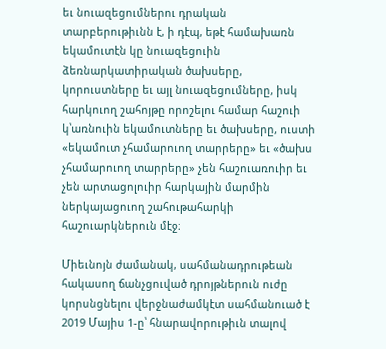եւ նուազեցումներու դրական տարբերութիւնն է, ի դէպ, եթէ համախառն եկամուտէն կը նուազեցուին ձեռնարկատիրական ծախսերը, կորուստները եւ այլ նուազեցումները, իսկ հարկուող շահոյթը որոշելու համար հաշուի կ՝առնուին եկամուտները եւ ծախսերը, ուստի «եկամուտ չհամարուող տարրերը» եւ «ծախս չհամարուող տարրերը» չեն հաշուառուիր եւ չեն արտացոլուիր հարկային մարմին ներկայացուող շահութահարկի հաշուարկներուն մէջ։

Միեւնոյն ժամանակ, սահմանադրութեան հակասող ճանչցուված դրոյթներուն ուժը կորսնցնելու վերջնաժամկէտ սահմանուած է 2019 Մայիս 1-ը՝ հնարավորութիւն տալով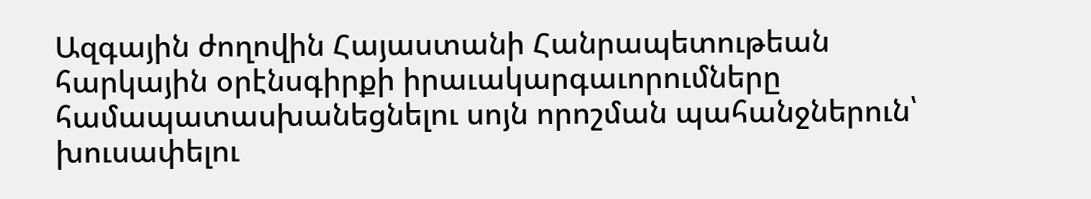Ազգային ժողովին Հայաստանի Հանրապետութեան հարկային օրէնսգիրքի իրաւակարգաւորումները համապատասխանեցնելու սոյն որոշման պահանջներուն՝ խուսափելու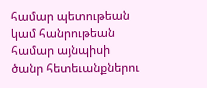համար պետութեան կամ հանրութեան համար այնպիսի ծանր հետեւանքներու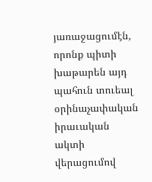յառաջացումէն, որոնք պիտի խաթարեն այդ պահուն տուեալ օրինաչափական իրաւական ակտի վերացումով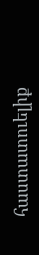հաստատուելիք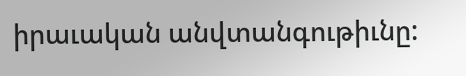իրաւական անվտանգութիւնը: